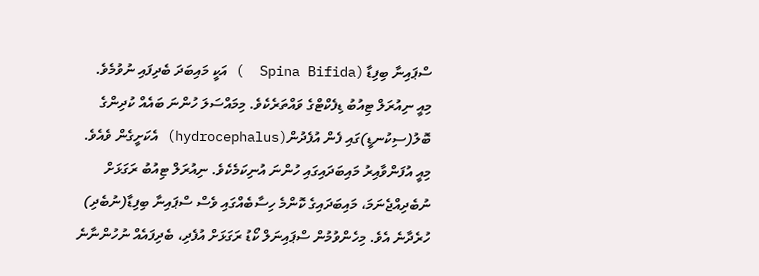ސްޕައިނާ ބިފިޑާ (Spina Bifida  ) އަކީ މައިބަދަ ބެދިފައި ނުވުމެވެ. މިއީ ނިއުރަލް ޓިއުބު ޑިފެކްޓްގެ ވައްތަރެކެވެ. މިމައްސަލަ ހުންނަ ބައެއް ކުދިންގެ ބޮލު(ސިކުނޑީ)ގައި ފެން އުފެދުން(hydrocephalus) އެކަށީގެން ވެއެވެ. މިއީ އުފަންވާއިރު މައިބަދައިގައި ހުންނަ އުނިކަމެކެވެ. ނިއުރަލް ޓިއުބު ރަގަޅަށް ނުބެދިއްޖެނަމަ، މައިބަދައިގެ ކޮންމެ ހިސާބެއްގައި ވެސް ސްޕައިނާ ބިފިޑާ(ނުބެދި) ހުރެދާނެ އެވެ. މިހެންވުމުން ސްޕައިނަލް ކޯޑު ރަގަޅަށް އުފެދި، ބެދިފައެއް ނުހުންނާނެ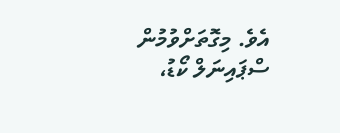އެވެ. މިގޮތަށްވުމުން ސްޕައިނަލް ކޯޑު،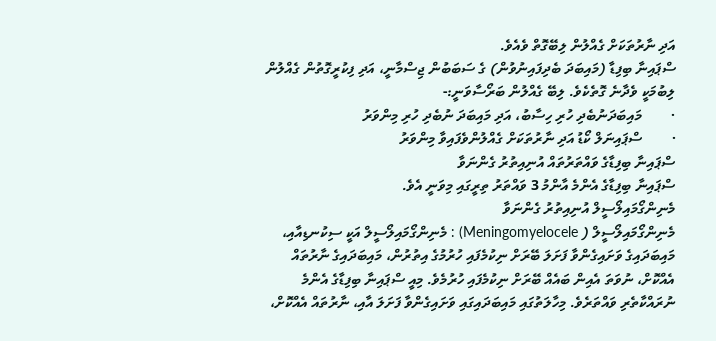އަދި ނާރުތަކަށް ގެއްލުން ލިބޭގޮތް ވެއެވެ.
ސްޕައިނާ ބިފިޑާ (މައިބަދަ ބެދިފައިނުވުން) ގެ ސަބަބުން ޖިސްމާނީ، އަދި ފިކުރީގޮތުން ގެއްލުން ލިބުމަކީ ވެދާނެ ގޮތެކެވެ. ލިބޭ ގެއްލުން ބަރޯސާވަނީ:-
·        މައިބަދަނުބެދި ހުރި ހިސާބު، އަދި މައިބަދަ ނުބެދި ހުރި މިންވަރު
·        ސްޕައިނަލް ކޯޑު އަދި ނާރުތަކަށް ގެއްލުންވެފައިވާ މިންވަރު
ސްޕައިނާ ބިފިޑާގެ ވައްތަރުތައް އުނިއިތުރު ގެންނަވާ
ސްޕައިނާ ބިފިޑާގެ އެންމެ އާންމު 3 ވައްތަރު ތިރީގައި މިވަނީ އެވެ.
މެނިންގޯމައިލޯސީލް އުނިއިތުރު ގެންނަވާ
މެނިންގޯމައިލޯސީލް ( Meningomyelocele) : މެނިންގޯމައިލޯސީލް އަކީ ސިކުނޑިއާއި، މައިބަދައިގެ ވަށައިގެންވާ ފަށަލަ ބޭރަށް ނިކުމެފައި ހުރުމުގެ އިތުރުން، މައިބަދައިގެ ނާރުތައް އެއްކޮށް، ނުވަތަ އެއިން ބައެއް ބޭރަށް ނިކުމެފައި ހުރުމެވެ. މިއީ ސްޕައިނާ ބިފިޑާގެ އެންމެ ނުރައްކާތެރި ވައްތަރެވެ. މިހާލަތުގައި މައިބަދައިގައި ވަށައިގެންވާ ފަށަލަ އާއި، ނާރުތައް އެއްކޮށް،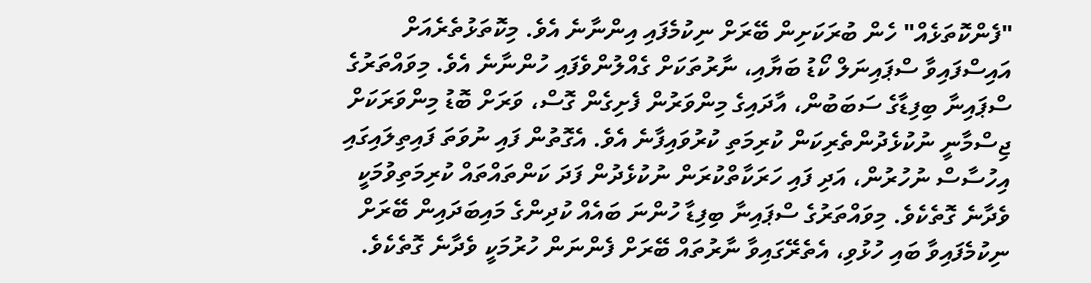"ފެންކޮތަޅެއް" ހެން ބުރަކަށިން ބޭރަށް ނިކުމެފައި އިންނާނެ އެވެ. މިކޮތަޅުތެރެއަށް އައިސްފައިވާ ސްޕައިނަލް ކޯޑު ބަޔާއި، ނާރުތަކަށް ގެއްލުންވެފައި ހުންނާނެ އެވެ. މިވައްތަރުގެ ސްޕައިނާ ބިފިޑާގެ ސަބަބުން، އާދައިގެ މިންވަރުން ފެށިގެން ގޮސް، ވަރަށް ބޮޑު މިންވަރަކަށް ޖިސްމާނީ ނުކުޅެދުންތެރިކަން ކުރިމަތި ކުރުވައިފާނެ އެވެ. އެގޮތުން ފައި ނުވަތަ ފައިތިލައިގައި އިހުސާސް ނުހުރުން، އަދި ފައި ހަރަކާތްކުރަން ނުކުޅެދުން ފަދަ ކަންތައްތައް ކުރިމަތިވުމަކީ ވެދާނެ ގޮތެކެވެ. މިވައްތަރުގެ ސްޕައިނާ ބިފިޑާ ހުންނަ ބައެއް ކުދިންގެ މައިބަދައިން ބޭރަށް ނިކުމެފައިވާ ބައި ހުޅުވި، އެތެރޭގައިވާ ނާރުތައް ބޭރަށް ފެންނަން ހުރުމަކީ ވެދާނެ ގޮތެކެވެ.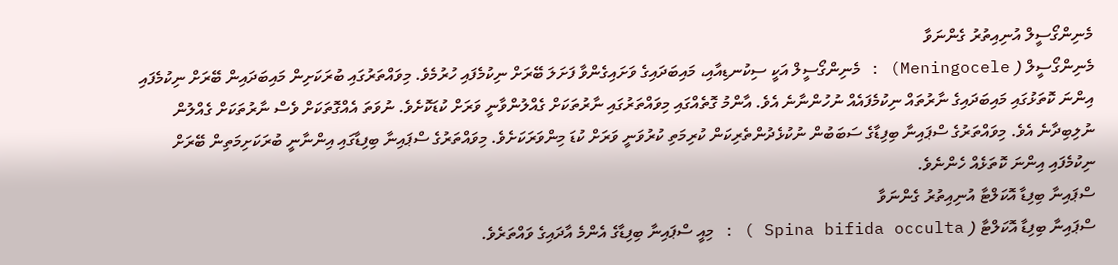މެނިންގޯސީލް އުނިއިތުރު ގެންނަވާ
މެނިންގޯސީލް ( Meningocele) : މެނިންގޯސީލް އަކީ ސިކުނޑިއާއި، މައިބަދައިގެ ވަށައިގެންވާ ފަށަލަ ބޭރަށް ނިކުމެފައި ހުރުމެވެ. މިވައްތަރުގައި ބުރަކަށިން މައިބަދައިން ބޭރަށް ނިކުމެފައި އިންނަ ކޮތަޅުގައި މައިބަދައިގެ ނާރުތައް ނިކުމެފައެއް ނުހުންނާނެ އެވެ. އާންމު ގޮތެއްގައި މިވައްތަރުގައި ނާރުތަކަށް ގެއްލުންވާނީ ވަރަށް ކުޑަކޮށެވެ. ނުވަތަ އެއްގޮތަކަށް ވެސް ނާރުތަކަށް ގެއްލުން ނުލިބިދާނެ އެވެ. މިވައްތަރުގެ ސްޕައިނާ ބިފިޑާގެ ސަބަބުން ނުކުޅެދުންތެރިކަން ކުރިމަތި ކުރުވަނީ ވަރަށް ކުޑަ މިންވަރަކަށެވެ. މިވައްތަރުގެ ސްޕައިނާ ބިފިޑާގައި އިންނާނީ ބުރަކަށިމަތިން ބޭރަށް ނިކުމެފައި އިންނަ ކޮތަޅެއް ހެންނެވެ.
ސްޕައިނާ ބިފިޑާ އޮކަލްޓާ އުނިއިތުރު ގެންނަވާ
ސްޕައިނާ ބިފިޑާ އޮކަލްޓާ ( Spina bifida occulta ) : މިއީ ސްޕައިނާ ބިފިޑާގެ އެންމެ އާދައިގެ ވައްތަރެވެ.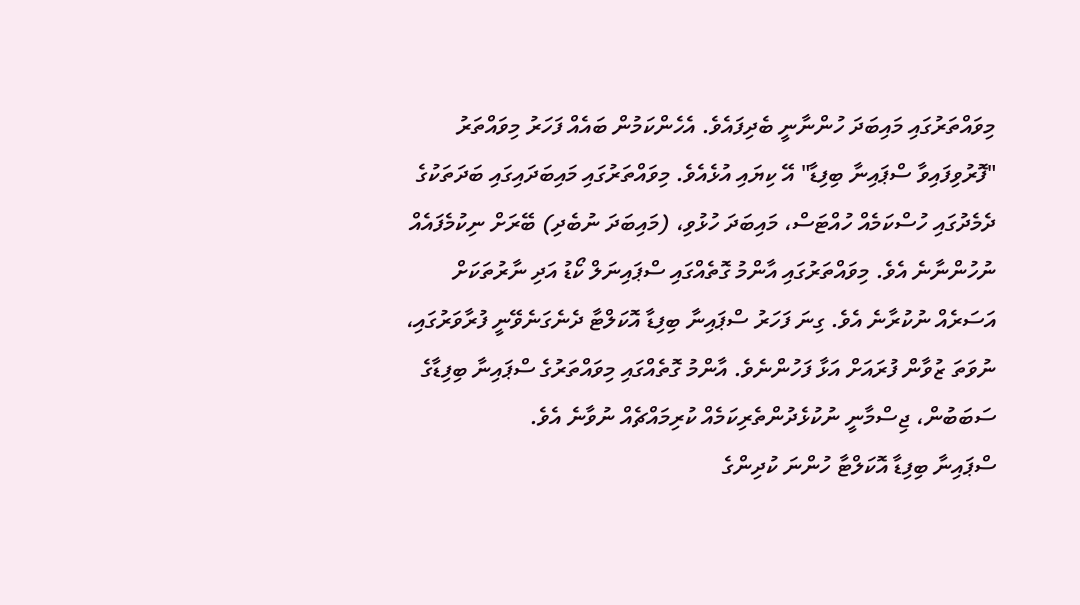މިވައްތަރުގައި މައިބަދަ ހުންނާނީ ބެދިފައެވެ. އެހެންކަމުން ބައެއް ފަހަރު މިވައްތަރު "ފޮރުވިފައިވާ ސްޕައިނާ ބިފިޑާ" އޭ ކިޔައި އުޅެއެވެ. މިވައްތަރުގައި މައިބަދައިގައި ބަދަތަކުގެ ދެމެދުގައި ހުސްކަމެއް ހުއްޓަސް، މައިބަދަ ހުޅުވި، (މައިބަދަ ނުބެދި) ބޭރަށް ނިކުމެފައެއް ނުހުންނާނެ އެވެ. މިވައްތަރުގައި އާންމު ގޮތެއްގައި ސްޕައިނަލް ކޯޑު އަދި ނާރުތަކަށް އަސަރެއް ނުކުރާނެ އެވެ. ގިނަ ފަހަރު ސްޕައިނާ ބިފިޑާ އޮކަލްޓާ ދެނެގަނެވޭނީ ފުރާވަރުގައި، ނުވަތަ ޒުވާން ފުރައަށް އަޅާ ފަހުންނެވެ. އާންމު ގޮތެއްގައި މިވައްތަރުގެ ސްޕައިނާ ބިފިޑާގެ ސަބަބުން، ޖިސްމާނީ ނުކުޅެދުންތެރިކަމެއް ކުރިމައްޗެއް ނުވާނެ އެވެ.
ސްޕައިނާ ބިފިޑާ އޮކަލްޓާ ހުންނަ ކުދިންގެ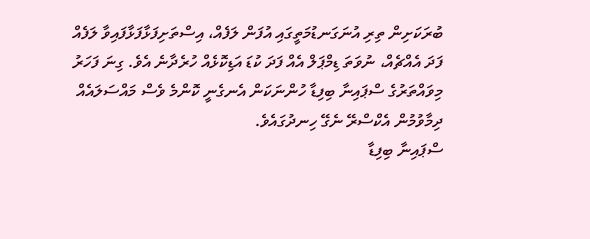ބުރަކަށިން ތިރި އުނަގަނޑުމަތީގައި އުފަން ލަފެއް، އިސްތަށިފަޅާފަޅާފައިވާ ލަފެއް ފަދަ އެއްޗެއް، ނުވަތަ ޑިމްޕަލް އެއް ފަދަ ކުޑަ އަޑިކޮޅެއް ހުރެދާނެ އެވެ. ގިނަ ފަހަރު މިވައްތަރުގެ ސްޕައިނާ ބިފިޑާ ހުންނަކަން އެނގެނީ ކޮންމެ ވެސް މައްސަލައެއް ދިމާވުމުން އެކްސްރޭ ނެގޭ ހިނދުގައެވެ.
ސްޕައިނާ ބިފިޑާ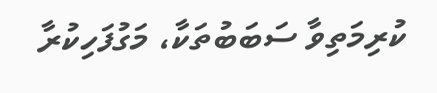ކުރިމަތިވާ ސަބަބުތަކާ، މަގުފަހިކުރާ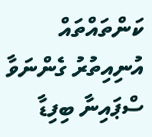ކަންތައްތައް އުނިއިތުރު ގެންނަވާ
ސްޕައިނާ ބިފިޑާ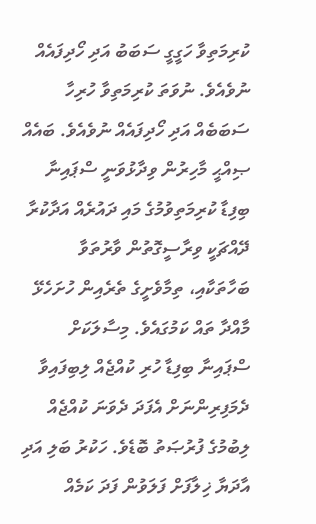ކުރިމަތިވާ ހަގީގީ ސަބަބު އަދި ހޯދިފައެއް ނުވެއެވެ. ނުވަތަ ކުރިމަތިވާ ހުރިހާ ސަބަބެއް އަދި ހޯދިފައެއް ނުވެއެވެ. ބައެއް ޞިއްޙީ މާހިރުން ވިދާޅުވަނީ ސްޕައިނާ ބިފިޑާ ކުރިމަތިވުމުގެ މައި ދައުރެއް އަދާކުރާ ދޭއްޗަކީ ވިރާސީގޮތުން ވާރުތަވާ ބަހާތަކާއި، ތިމާވެށީގެ ތެރެއިން ހުށަހެޅޭ މާއްދާ ތައް ކަމުގައެވެ. މިސާލަކަށް ސްޕައިނާ ބިފިޑާ ހުރި ކުއްޖެއް ލިބިފައިވާ ދެމަފިރިންނަށް އެފަދަ ދެވަނަ ކުއްޖެއް ލިބުމުގެ ފުރުޞަތު ބޮޑެވެ. ހަކުރު ބަލި އަދި އާދަޔާ ޚިލާފަށް ފަލަވުން ފަދަ ކަމެއް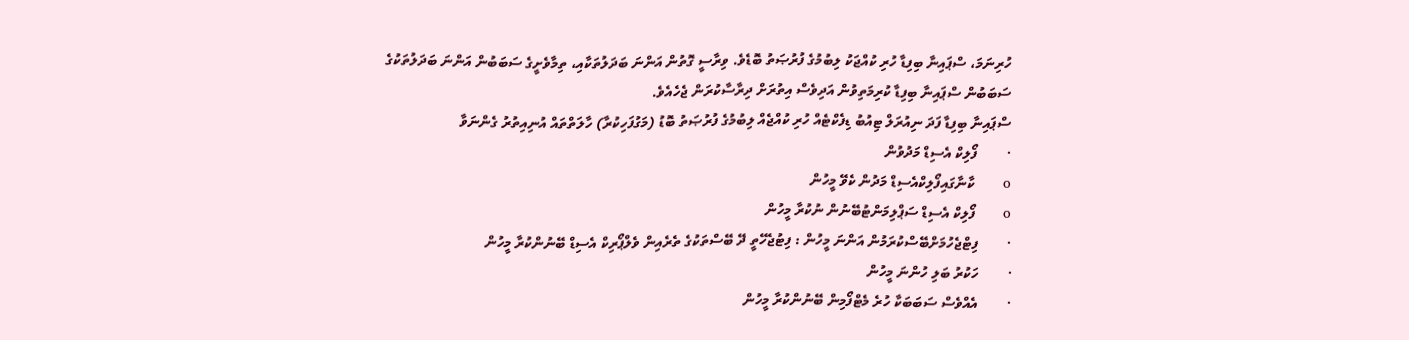ހުރިނަމަ، ސްޕައިނާ ބިފިޑާ ހުރި ކުއްޖަކު ލިބުމުގެ ފުރުޞަތު ބޮޑެވެ. ވިރާސީ ގޮތުން އަންނަ ބަދަލުތަކާއި، ތިމާވެށީގެ ސަބަބުން އަންނަ ބަދަލުތަކުގެ ސަބަބުން ސްޕައިނާ ބިފިޑާ ކުރިމަތިވުން އަދިވެސް އިތުރަށް ދިރާސާކުރަން ޖެހެއެވެ.
ސްޕައިނާ ބިފިޑާ ފަދަ ނިއުރަލް ޓިއުބު ޑިފެކްޓެއް ހުރި ކުއްޖެއް ލިބުމުގެ ފުރުޞަތު ބޮޑު (މަގުފަހިކުރާ) ހާލަތްތައް އުނިއިތުރު ގެންނަވާ
·        ފޯލިކް އެސިޑް މަދުވުން
o       ކާނާގައިފޯލިކްއެސިޑް މަދުން ކެވޭ މީހުން
o       ފޯލިކް އެސިޑް ސަޕްލިމަންޓުބޭނުން ނުކުރާ މީހުން
·        ފިޓްޖެހުމަށްބޭސްކުރަމުން އަންނަ މީހުން : ފިޓުޖެހޭތީ ދޭ ބޭސްތަކުގެ ތެރެއިން ވެލްޕޯރިކް އެސިޑް ބޭނުންކުރާ މީހުން
·        ހަކުރު ބަލި ހުންނަ މީހުން
·        އެއްވެސް ސަބަބަކާ ހުރެ މެޓްފޯމިން ބޭނުންކުރާ މީހުން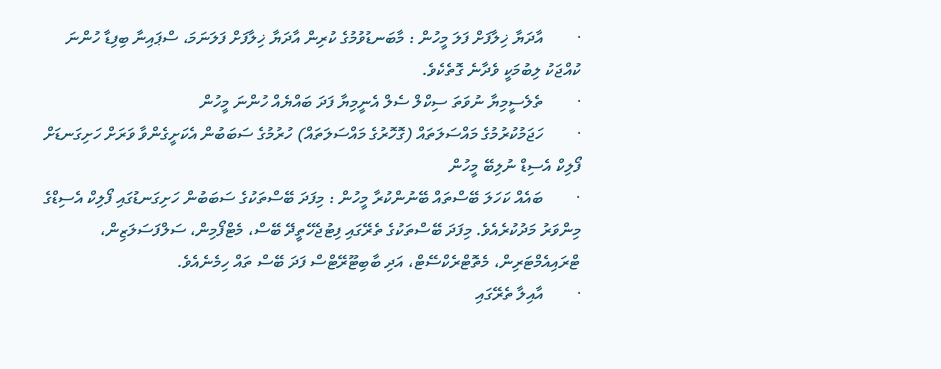·        އާދަޔާ ޚިލާފަށް ފަލަ މީހުން : މާބަނޑުވުމުގެ ކުރިން އާދަޔާ ޚިލާފަށް ފަލަނަމަ، ސްޕައިނާ ބިފިޑާ ހުންނަ ކުއްޖަކު ލިބުމަކީ ވެދާނެ ގޮތެކެވެ.
·        ތެލެސީމިޔާ ނުވަތަ ސިކްލް ސެލް އެނީމިޔާ ފަދަ ބައްޔެއް ހުންނަ މީހުން
·        ހަޖަމުކުރުމުގެ މައްސަލަތައް (ގޮހޮރުގެ މައްސަލަތައް) ހުރުމުގެ ސަބަބުން އެކަށީގެންވާ ވަރަށް ހަށިގަނޑަށް ފޯލިކް އެސިޑް ނުލިބޭ މީހުން
·        ބައެއް ކަހަލަ ބޭސްތައް ބޭނުންކުރާ މީހުން : މިފަދަ ބޭސްތަކުގެ ސަބަބުން ހަށިގަނޑުގައި ފޯލިކް އެސިޑްގެ މިންވަރު މަދުކުރެއެވެ. މިފަދަ ބޭސްތަކުގެ ތެރޭގައި ފިޓުޖެހޭތީދޭ ބޭސް، މެޓްފޯމިން، ސަލްފަސަލަޒިން، ޓްރައިއެމްޓަރިން، މެތޮޓްރެކްސޭޓް، އަދި ބާބިޓޫރޭޓްސް ފަދަ ބޭސް ތައް ހިމެނެއެވެ.
·        އާއިލާ ތެރޭގައި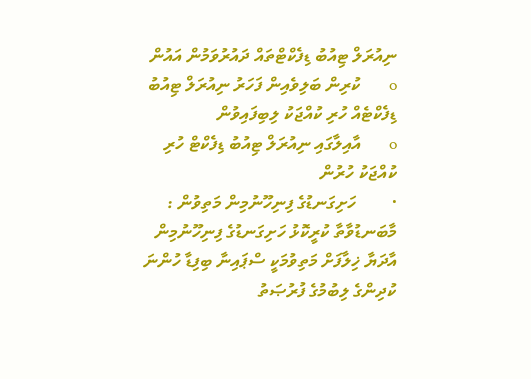ނިއުރަލް ޓިއުބު ޑިފެކްޓްތައް ދައުރުވަމުން އައުން
o       ކުރިން ބަލިވެއިން ފަހަރު ނިއުރަލް ޓިއުބު ޑިފެކްޓެއް ހުރި ކުއްޖަކު ލިބިފައިވުން
o       އާއިލާގައި ނިއުރަލް ޓިއުބު ޑިފެކްޓް ހުރި ކުއްޖަކު ހުރުން
·        ހަށިގަނޑުގެ ފިނިހޫނުމިން މަތިވުން : މާބަނޑުވާތާ ކުރީކޮޅު ހަށިގަނޑުގެ ފިނިހޫނުމިން އާދަޔާ ޚިލާފަށް މަތިވުމަކީ ސްޕައިނާ ބިފިޑާ ހުންނަ ކުދިންގެ ލިބުމުގެ ފުރުޞަތު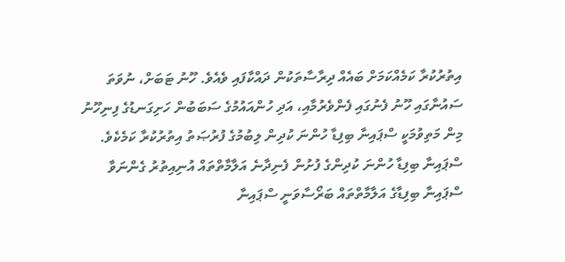އިތުރުކުރާ ކަމެއްކަމަށް ބައެއް ދިރާސާތަކުން ދައްކާފައި ވެއެވެ. ހޫނު ޓަބަށް، ނުވަތަ ސައުނާގައި ހޫނު ފެނުގައި ފެންވެރުމާއި، އަދި ހުންއައުމުގެ ސަބަބުން ހަށިގަނޑުގެ ފިނިހޫނު މިން މަތިވުމަކީ ސްޕައިނާ ބިފިޑާ ހުންނަ ކުދިން ލިބުމުގެ ފުރުޞަތު އިތުރުކުރާ ކަމެކެވެ.
ސްޕައިނާ ބިފިޑާ ހުންނަ ކުދިންގެ ފުށުން ފެނިދާނެ އަލާމާތްތައް އުނިއިތުރު ގެންނަވާ
ސްޕައިނާ ބިފިޑާގެ އަލާމާތްތައް ބަރޯސާވަނީ ސްޕައިނާ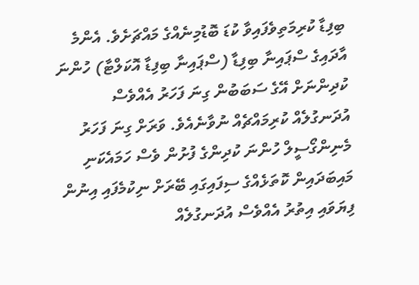ބިފިޑާ ކުރިމަތިވެފައިވާ ކުޑަ ބޮޑުމިނެއްގެ މައްޗަށެވެ. އެންމެ އާދައިގެ ސްޕައިނާ ބިފިޑާ (ސްޕައިނާ ބިފިޑާ އޮކަލްޓާ) ހުންނަ ކުދިންނަށް އޭގެ ސަބަބުން ގިނަ ފަހަރު އެއްވެސް އުދަނގުލެއް ކުރިމައްޗެއް ނުވާނެއެވެ. ވަރަށް ގިނަ ފަހަރު މެނިންގޯސީލް ހުންނަ ކުދިންގެ ފުށުން ވެސް ހަމައެކަނި މައިބަދައިން ކޮތަޅެއްގެ ސިފައިގައި ބޭރަށް ނިކުމެފައި އިނުން ފިޔަވައި އިތުރު އެއްވެސް އުދަނގުލެއް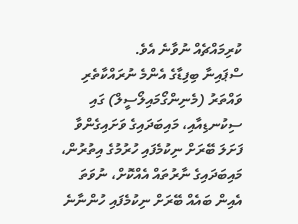ކުރިމައްޗެއް ނުވާނެ އެވެ.
ސްޕައިނާ ބިފިޑާގެ އެންމެ ނުރައްކާތެރި ވައްތަރު (މެނިންގޯމައިލޯސީލް) ގައި ސިކުނޑިއާއި، މައިބަދައިގެ ވަށައިގެންވާ ފަށަލަ ބޭރަށް ނިކުމެފައި ހުރުމުގެ އިތުރުން، މައިބަދައިގެ ނާރުތައް އެއްކޮށް، ނުވަތަ އެއިން ބައެއް ބޭރަށް ނިކުމެފައި ހުންނާނެ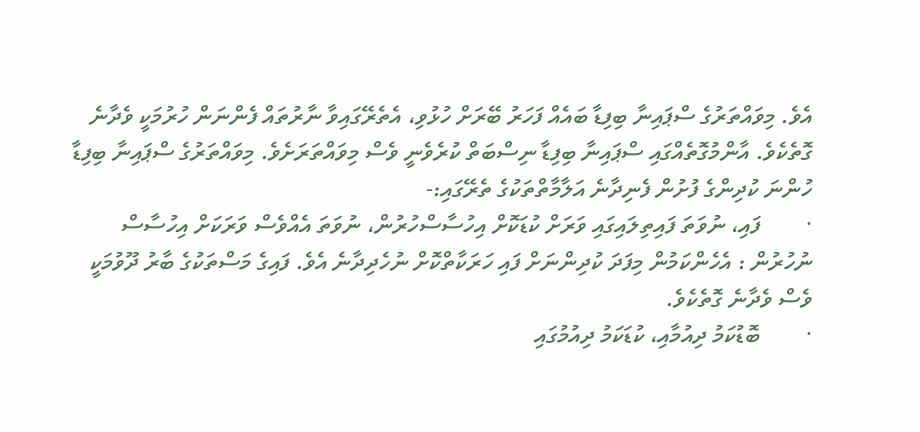އެވެ. މިވައްތަރުގެ ސްޕައިނާ ބިފިޑާ ބައެއް ފަހަރު ބޭރަށް ހުޅުވި، އެތެރޭގައިވާ ނާރުތައް ފެންނަން ހުރުމަކީ ވެދާނެ ގޮތެކެވެ. އާންމުގޮތެއްގައި ސްޕައިނާ ބިފިޑާ ނިސްބަތް ކުރެވެނީ ވެސް މިވައްތަރަށެވެ. މިވައްތަރުގެ ސްޕައިނާ ބިފިޑާ ހުންނަ ކުދިންގެ ފުށުން ފެނިދާނެ އަލާމާތްތަކުގެ ތެރޭގައި:-
·        ފައި، ނުވަތަ ފައިތިލައިގައި ވަރަށް ކުޑަކޮށް އިހުސާސްހުރުން، ނުވަތަ އެއްވެސް ވަރަކަށް އިހުސާސް ނުހުރުން : އެހެންކަމުން މިފަދަ ކުދިންނަށް ފައި ހަރަކާތްކޮށް ނުހެދިދާނެ އެވެ. ފައިގެ މަސްތަކުގެ ބާރު ދޫވުމަކީ ވެސް ވެދާނެ ގޮތެކެވެ.
·        ބޮޑުކަމު ދިއުމާއި، ކުޑަކަމު ދިއުމުގައި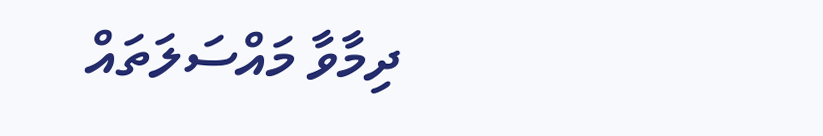ދިމާވާ މައްސަލަތައް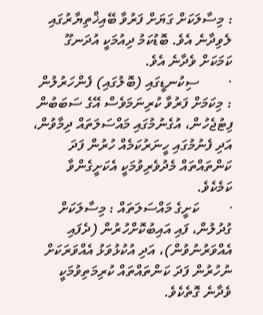: މިސާލަކަށް ގަޔަށް ފަރުވާ ބޭއިޚްތިޔާރުގައި ލެވިދާނެ އެވެ. ބޮޑުކަމު ދިއުމަކީ އުދަނގޫ ކަމަކަށް ވެދާނެ އެވެ.
·        ސިކުނޑީގައި (ބޮލުގައި) ފެންހަރުލުން : މިކަމަށް ފަރުވާ ކުރިނަމަވެސް އޭގެ ސަބަބުން ފިޓުޖެހުން، އުގެނުމުގައި މައްސަލަތައް ދިމާވުން، އަދި ފެނުމުގައި ހީނަރުކަމެއް ހުރުން ފަދަ ކަންތައްތައް މެދުވެރިވުމަކީ އެކަށީގެންވާ ކަމެކެވެ.
·        ކަށީގެ މައްސަލަތައް : މިސާލަކަށް ގުދުލުން، ފައި އައިބުކޮށްހުރުން (ދެފައި އެއްވަރުނުވުން)، އަދި އުކުޅުވަޅު އެއްވަރަކަށް ނުހުރުން ފަދަ ކަންތައްތައް ކުރިމަތިވުމަކީ ވެދާނެ ގޮތެކެވެ.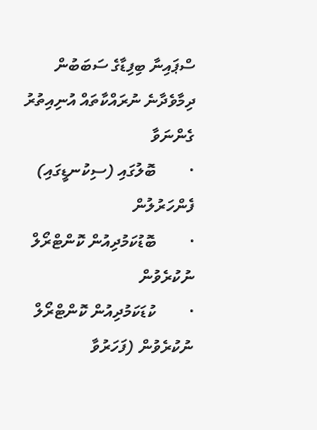ސްޕައިނާ ބިފިޑާގެ ސަބަބުން ދިމާވެދާނެ ނުރައްކާތައް އުނިއިތުރު ގެންނަވާ
·        ބޮލުގައި (ސިކުނޑީގައި) ފެންހަރުލުން
·        ބޮޑުކަމުދިއުން ކޮންޓްރޯލް ނުކުރެވުން
·        ކުޑަކަމުދިއުން ކޮންޓްރޯލް ނުކުރެވުން (ފަހަރުވާ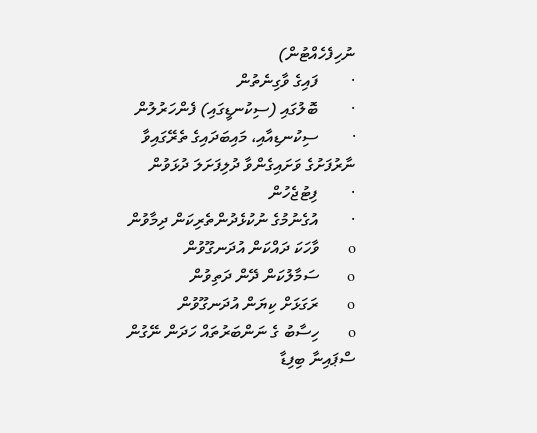ނުހިފެހެއްޓުން)
·        ފައިގެ ވާގިނެތުން
·        ބޮލުގައި (ސިކުނޑީގައި) ފެންހަރުލުން
·        ސިކުނޑިއާއި، މައިބަދައިގެ ތެރޭގައިވާ ނާރުފަށުގެ ވަށައިގެންވާ ދުލިފަށަލަ ދުޅަވުން
·        ފިޓުޖެހުން
·        އުގެނުމުގެ ނުކުޅެދުންތެރިކަން ދިމާވުން
o       ވާހަކަ ދައްކަން އުދަނގޫވުން
o       ސަމާލުކަން ދޭން ދަތިވުން
o       ރަގަޅަށް ކިޔަން އުދަނގޫވުން
o       ހިސާބު ގެ ނަންބަރުތައް ހަދަން ނޭގުން
ސްޕައިނާ ބިފިޑާ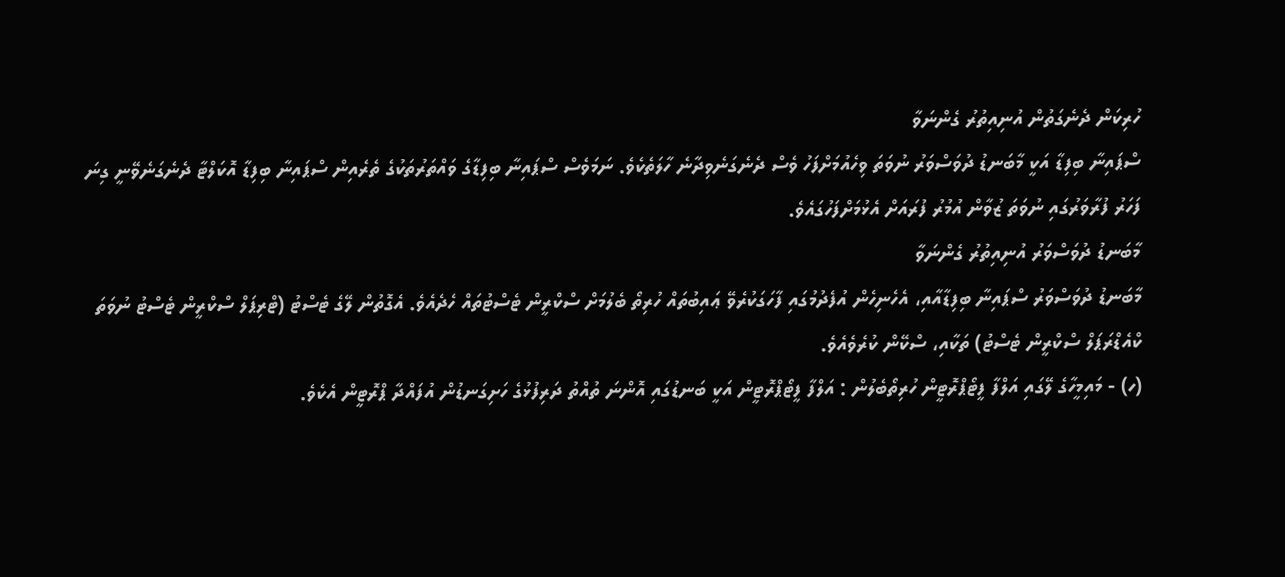ހުރިކަން ދެނެގަތުން އުނިއިތުރު ގެންނަވާ
ސްޕައިނާ ބިފިޑާ އަކީ މާބަނޑު ދުވަސްވަރު ނުވަތަ ވިހެއުމަށްފަހު ވެސް ދެނެގަނެވިދާނެ ހާލަތެކެވެ. ނަމަވެސް ސްޕައިނާ ބިފިޑާގެ ވައްތަރުތަކުގެ ތެރެއިން ސްޕައިނާ ބިފިޑާ އޮކަލްޓާ ދެނެގަނެވޭނީ ގިނަ ފަހަރު ފުރާވަރުގައި ނުވަތަ ޒުވާން އުމުރު ފުރައަށް އެޅުމަށްފަހުގައެވެ.
މާބަނޑު ދުވަސްވަރު އުނިއިތުރު ގެންނަވާ
މާބަނޑު ދުވަސްވަރު ސްޕައިނާ ބިފިޑާއާއި، އެހެނިހެން އުފެދުމުގައި ފާހަގަކުރެވޭ ޢައިބުތައް ހުރިތޯ ބެލުމަށް ސްކްރީން ޓެސްޓުތައް ހެދެއެވެ. އެގޮތުން ލޭގެ ޓެސްޓު (ޓްރިޕަލް ސްކްރީން ޓެސްޓު ނުވަތަ ކްއެޑްރަޕަލް ސްކްރީން ޓެސްޓު) ތަކާއި، ސްކޭން ކުރެވެއެވެ.
(ހ) - މައިމީހާގެ ލޭގައި އަލްފާ ފީޓޯޕްރޮޓީން ހުރިތޯބެލުން : އަލްފާ ފީޓޯޕްރޮޓީން އަކީ ބަނޑުގައި އޮންނަ ތުއްތު ދަރިފުޅުގެ ހަށިގަނޑުން އުފައްދާ ޕްރޮޓީން އެކެވެ.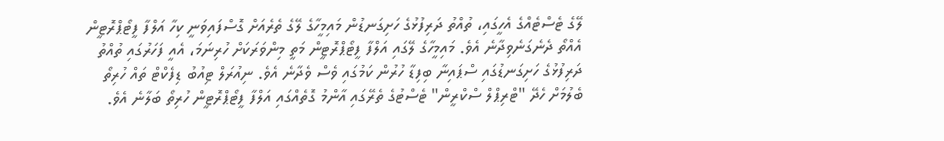ލޭގެ ޓެސްޓެއްގެ އެހީގައި، ތުއްތު ދަރިފުޅުގެ ހަށިގަނޑުން މައިމީހާގެ ލޭގެ ތެރެއަށް ގޮސްފައިވަނީ ކިހާ އަލްފާ ފީޓޯޕްރޮޓީން އެއްތޯ ދެނެގަނެވިދާނެ އެވެ. މައިމީހާގެ ލޭގައި އަލްފާ ފީޓޯޕްރޮޓީން މަތީ މިންވަރަކަށް ހުރިނަމަ، އެއީ ފަހަރުގައި ތުއްތު ދަރިފުޅުގެ ހަށިގަނޑުގައި ސްޕައިނާ ބިފިޑާ ހުރުން ކަމުގައި ވެސް ވެދާނެ އެވެ. ނިއުރަލް ޓިއުބު ޑިފެކްޓް ތައް ހުރިތޯ ބެލުމަށް ހެދޭ "ޓްރިޕްލް ސްކްރީން" ޓެސްޓުގެ ތެރޭގައި އާންމު ގޮތެއްގައި އަލްފާ ފީޓޯޕްރޮޓީން ހުރިތޯ ބަލާނެ އެވެ.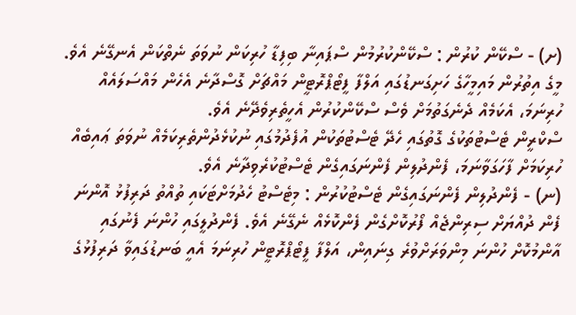(ށ) - ސްކޭން ކުރުން : ސްކޭންކުރުމުން ސްޕައިނާ ބިފިޑާ ހުރިކަން ނުވަތަ ނެތްކަން އެނގޭނެ އެވެ. މީގެ އިތުރުން މައިމީހާގެ ހަށިގަނޑުގައި އަލްފާ ފީޓޯޕްރޮޓީން މައްޗަށް ގޮސްދާނެ އެހެން މައްސަލައެއް ހުރިނަމަ، އެކަމެއް ދެނެގަތުމަށް ވެސް ސްކޭންކުރުން އެހީތެރިވެދޭނެ އެވެ.
ސްކްރީން ޓެސްޓުތަކުގެ ގޮތުގައި ހެދޭ ޓެސްޓުތަކުން އުފެދުމުގައި ނުކުޅެދުންތެރިކަމެއް ނުވަތަ ޢައިބެއް ހުރިކަމަށް ފާހަގަވާނަމަ، ފެންދުލިން ފެންނަގައިގެން ޓެސްޓުކުރެވިދާނެ އެވެ.
(ނ) - ފެންދުލިން ފެންނަގައިގެން ޓެސްޓުކުރުން : މިޓެސްޓު ހެދުމަށްޓަކައި ތުއްތު ދަރިފުޅު އޮންނަ ފެން ދުއްޔަށް ސިރިންޖެއް ފޯރުކޮށްގެން ފެންކޮޅެއް ނެގޭނެ އެވެ. ފެންދުލީގައި ހުންނަ ފެނުގައި އާންމުކޮށް ހުންނަ މިންވަރަށްވުރެ ގިނައިން، އަލްފާ ފީޓޯޕްރޮޓީން ހުރިނަމަ އެއީ ބަނޑުގައިވާ ދަރިފުޅުގެ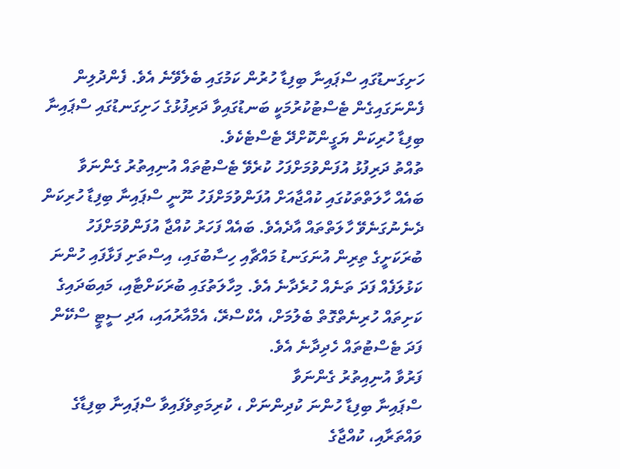ހަށިގަނޑުގައި ސްޕައިނާ ބިފިޑާ ހުރުން ކަމުގައި ބެލެވޭނެ އެވެ. ފެންދުލިން ފެންނަގައިގެން ޓެސްޓުކުރުމަކީ ބަނޑުގައިވާ ދަރިފުޅުގެ ހަށިގަނޑުގައި ސްޕައިނާ ބިފިޑާ ހުރިކަން ޔަގީންކޮށްދޭ ޓެސްޓެކެވެ.
ތުއްތު ދަރިފުޅު އުފަންވުމަށްފަހު ކުރެވޭ ޓެސްޓުތައް އުނިއިތުރު ގެންނަވާ
ބައެއް ހާލަތްތަކުގައި ކުއްޖާއަށް އުފަންވުމަށްފަހު ނޫނީ ސްޕައިނާ ބިފިޑާ ހުރިކަން ދެނެނުގަނެވޭ ހާލަތްތައް އާދެއެވެ. ބައެއް ފަހަރު ކުއްޖާ އުފަންވުމަށްފަހު ބުރަކަށީގެ ތިރިން އުނަގަނޑު މައްޗާއި ހިސާބުގައި، އިސްތަށި ފަޅާފައި ހުންނަ ކަޅުލަފެއް ފަދަ ތަނެއް ހުރެދާނެ އެވެ. މިހާލަތުގައި ބުރަކަށްޓާއި، މައިބަދައިގެ ކަށިތައް ހުރިނެތްގޮތް ބެލުމަށް، އެކްސްރޭ، އެމްއާރުއައި، އަދި ސީޓީ ސްކޭން ފަދަ ޓެސްޓުތައް ހެދިދާނެ އެވެ.
ފަރުވާ އުނިއިތުރު ގެންނަވާ
ސްޕައިނާ ބިފިޑާ ހުންނަ ކުދިންނަށް ، ކުރިމަތިވެފައިވާ ސްޕައިނާ ބިފިޑާގެ ވައްތަރާއި، ކުއްޖާގެ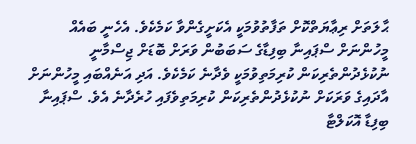ޙާލަތަށް ރިޢާޔަތްކޮށް ތަފާތުވުމަކީ އެކަށީގެންވާ ކަމެކެވެ. އެހެނީ ބައެއް މީހުންނަށް ސްޕައިނާ ބިފިޑާގެ ސަބަބުން ވަރަށް ބޮޑަށް ޖިސްމާނީ ނުކުޅެދުންތެރިކަން ކުރިމަތިވުމަކީ ވެދާނެ ކަމެކެވެ. އަދި އަނެއްބައި މީހުންނަށް އާދައިގެ ވަރަކަށް ނުކުޅެދުންތެރިކަން ކުރިމަތިވެފައި ހުރެދާނެ އެވެ. ސްޕައިނާ ބިފިޑާ އޮކަލްޓާ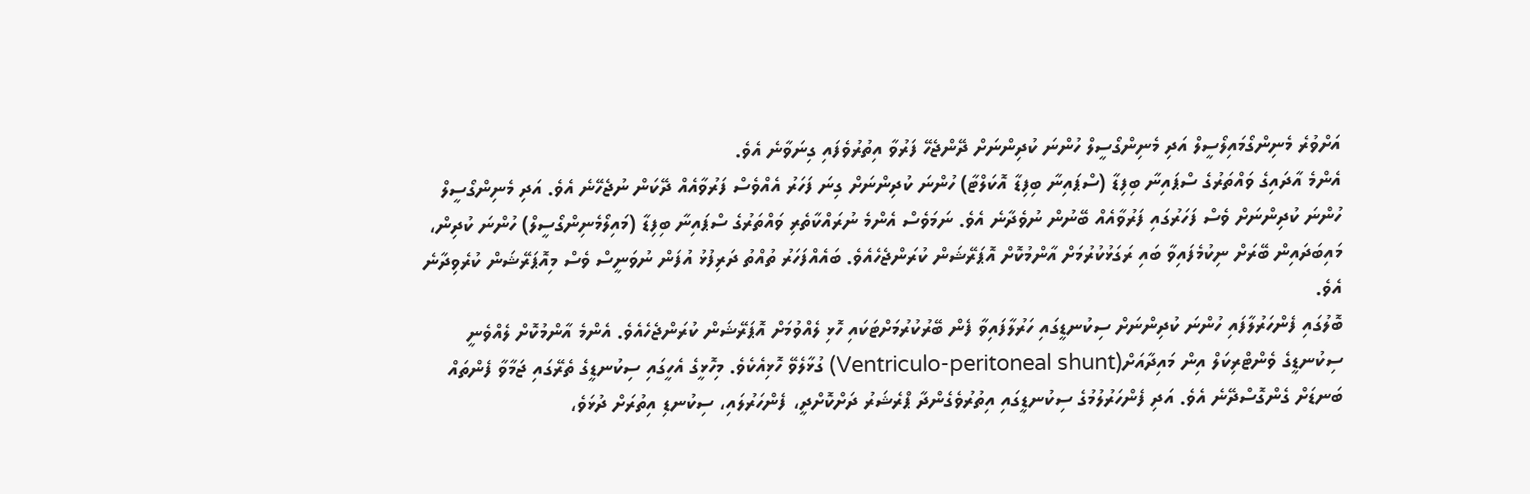އަށްވުރެ މެނިންގޯމައިލޯސީލް އަދި މެނިންގޯސީލް ހުންނަ ކުދިންނަށް ދޭންޖެހޭ ފަރުވާ އިތުރުވެފައި ގިނަވާނެ އެވެ.
އެންމެ އާދައިގެ ވައްތަރުގެ ސްޕައިނާ ބިފިޑާ (ސްޕައިނާ ބިފިޑާ އޮކަލްޓާ) ހުންނަ ކުދިންނަށް ގިނަ ފަހަރު އެއްވެސް ފަރުވާއެއް ދޭކަން ނުޖެހޭނެ އެވެ. އަދި މެނިންގޯސީލް ހުންނަ ކުދިންނަށް ވެސް ފަހަރުގައި ފަރުވާއެއް ބޭނުން ނުވެދާނެ އެވެ. ނަމަވެސް އެންމެ ނުރައްކާތެރި ވައްތަރުގެ ސްޕައިނާ ބިފިޑާ (މައިލޯމެނިންގޯސީލް) ހުންނަ ކުދިން، މައިބަދައިން ބޭރަށް ނިކުމެފައިވާ ބައި ރަގަޅުކުރުމަށް އާންމުކޮށް އޮޕަރޭޝަން ކުރަންޖެހެއެވެ. ބައެއްފަހަރު ތުއްތު ދަރިފުޅު އުފަން ނުވަނީސް ވެސް މިއޮޕަރޭޝަން ކުރެވިދާނެ އެވެ.
ބޮލުގައި ފެންހަރުލާފައި ހުންނަ ކުދިންނަށް ސިކުނޑީގައި ހަރުލާފައިވާ ފެން ބޭރުކުރުމަށްޓަކައި ހޮޅި ލެއްވުމަށް އޮޕަރޭޝަން ކުރަންޖެހެއެވެ. އެންމެ އާންމުކޮށް ލެއްވެނީ ސިކުނޑީގެ ވެންޓްރިކަލް އިން މައިދާއަށް(Ventriculo-peritoneal shunt) ގުޅާލެވޭ ހޮޅިއެކެވެ. މިހޮޅީގެ އެހީގައި ސިކުނޑީގެ ތެރޭގައި ޖަމާވާ ފެންތައް ބަނޑަށް ގެންގޮސްދޭނެ އެވެ. އަދި ފެންހަރުލުމުގެ ސިކުނޑީގައި އިތުރުވެގެންދާ ޕްރެޝަރު ދަށްކޮށްދީ، ފެންހަރުލައި، ސިކުނޑި އިތުރަށް ދުޅަވެ،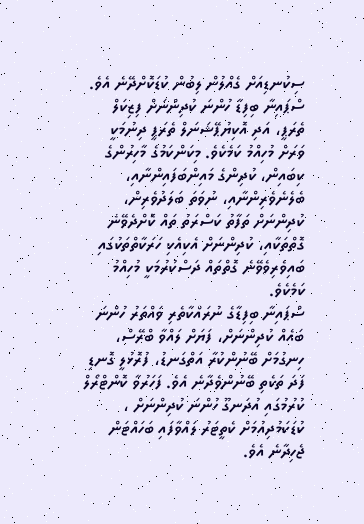ސިކުނޑިއަށް ގެއްލުން ލިބުން ކުޑަކޮށްދޭނެ އެވެ.
ސްޕައިނާ ބިފިޑާ ހުންނަ ކުދިންނަށް ފިޒިކަލް ތެރަޕީ، އަދި އޮކިޔުޕޭޝަނަލް ތެރަޕީ ދިނުމަކީ ވަރަށް މުހިއްމު ކަމެކެވެ. މިކަންކަމުގެ މާހިރުންގެ ކިބައިން، ކުދިންގެ މައިންބަފައިންނާއި، ބެލެނެވެރިންނާއި، ނުވަތަ ބަލަދުވެރިން، ކުދިންނަށް ތަފާތު ކަސްރަތު ތައް ކޮށްދެވޭނެ ގޮތްތަކާއި، ކުދިންނަށް އެކިއެކި ހަރަކާތްތަކުގައި ބައިވެރިވެވޭނެ ގޮތްތައް ދަސްކުރުމަކީ މުހިއްމު ކަމެކެވެ.
ސްޕައިނާ ބިފިޑާގެ ނުރައްކާތެރި ވައްތަރު ހުންނަ ބައެއް ކުދިންނަށް، ފަޔަށް ލައްވާ ބްރޭސް، ހިނގުމަށް ބޭނުންކުރާ އަތްގަނޑު، ފުރޮޅުލީ ގޮނޑި ފަދަ ތަކެތި ބޭނުންވެދާނެ އެވެ. ފަހަރުވާ ކޮންޓްރޯލް ކުރުމުގައި އުދަނގޫ ހުންނަ ކުދިންނަށް ، ކުޑަކަމުދިއުމަށް ކެތީޓަރު ލައްވާފައި ބަހައްޓަން ޖެހިދާނެ އެވެ.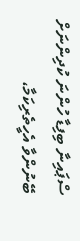ސްޕައިނާ ބިފިޑާ ހުންނަ ކުދިންނަށް ބޭނުންވާ އެހީތެރިކަމާ،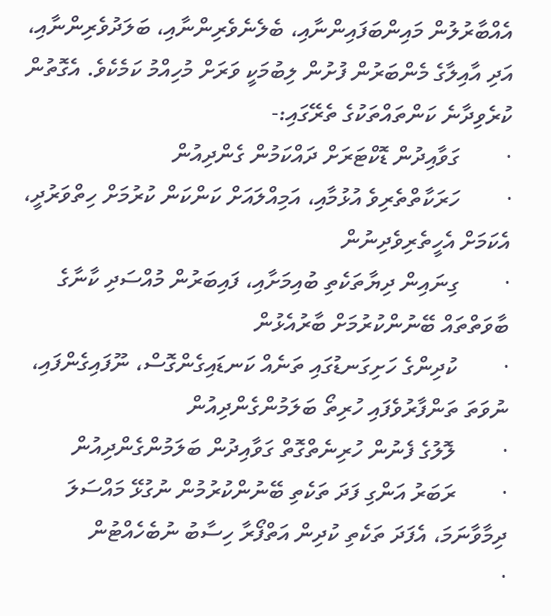އެއްބާރުލުން މައިންބަފައިންނާއި، ބެލެނެވެރިންނާއި، ބަލަދުވެރިންނާއި، އަދި އާއިލާގެ މެންބަރުން ފުށުން ލިބުމަކީ ވަރަށް މުހިއްމު ކަމެކެވެ. އެގޮތުން ކުރެވިދާނެ ކަންތައްތަކުގެ ތެރޭގައި:-
·        ގަވާއިދުން ޑޮކްޓަރަށް ދައްކަމުން ގެންދިއުން
·        ހަރަކާތްތެރިވެ އުޅުމާއި، އަމިއްލައަށް ކަންކަން ކުރުމަށް ހިތްވަރުދީ، އެކަމަށް އެހީތެރިވެދިނުން
·        ގިނައިން ދިޔާތަކެތި ބުއިމަށާއި، ފައިބަރުން މުއްސަދި ކާނާގެ ބާވަތްތައް ބޭނުންކުރުމަށް ބާރުއެޅުން
·        ކުދިންގެ ހަށިގަނޑުގައި ތަނެއް ކަނޑައިގެންގޮސް، ނޫފައިގެންފައި، ނުވަތަ ތަންފާރުވެފައި ހުރިތޯ ބަލަމުންގެންދިއުން
·        ލޮލުގެ ފެނުން ހުރިނެތްގޮތް ގަވާއިދުން ބަލަމުންގެންދިއުން
·        ރަބަރު އަންގި ފަދަ ތަކެތި ބޭނުންކުރުމުން ނުގުޅޭ މައްސަލަ ދިމާވާނަމަ، އެފަދަ ތަކެތި ކުދިން އަތްފޯރާ ހިސާބު ނުބެހެއްޓުން
·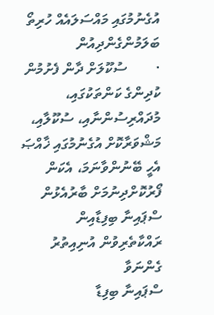އުގެނުމުގައި މައްސަލައެއް ހުރިތޯ ބަލަމުންގެންދިއުން
·        ސުކޫލަށް ދާން ފެށުމުން ކުދިންގެ ކަންތަކުގައި، މުދައްރިސުންނާއި، ސުކޫލާއި، މަޝްވަރާކޮށް އުގެނުމުގައި ޚާއްޞަ އެހީ ބޭނުންވާނަމަ، އެކަން ފޯރުކޮށްދިނުމަށް ބާރުއެޅުން
ސްޕައިނާ ބިފިޑާއިން ރައްކާތެރިވުން އުނިއިތުރު ގެންނަވާ
ސްޕައިނާ ބިފިޑާ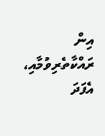އިން ރައްކާތެރިވުމާއި، އެފަދަ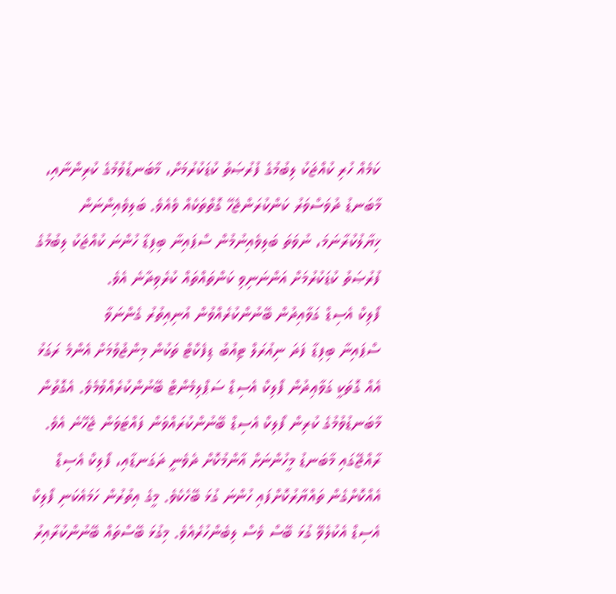ކަމެއް ހުރި ކުއްޖަކު ލިބުމުގެ ފުރުޞަތު ކުޑަކުރުމަށް، މާބަނޑުވުމުގެ ކުރިންނާއި، މާބަނޑު ދުވަސްވަރު ކަންކުރަންޖެހޭ ގޮތްތަކެއް ވެއެވެ. ބަލިވެއިންނަން ޚިޔާލުކުރާނަމަ، ނުވަތަ ބަލިވެއިނުމުން ސްޕައިނާ ބިފިޑާ ހުންނަ ކުއްޖަކު ލިބުމުގެ ފުރުޞަތު ކުޑަކުރުމަށް އަންނަނިވި ކަންތައްތައް ކުރެވިދާނެ އެވެ.
ފޯލިކް އެސިޑް ގަވާއިދުން ބޭނުންކުރެއްވުން އުނިއިތުރު ގެންނަވާ
ސްޕައިނާ ބިފިޑާ ފަދަ ނިއުރަލް ޓިއުބު ޑިފެކްޓް ތަކުން މިންޖުވުމަށް އެންމެ ރަގަޅު އެއް ގޮތަކީ ގަވާޢިދުން ފޯލިކް އެސިޑް ސަޕްލިމެންޓް ބޭނުންކުރެއްވުމެވެ. އެގޮތުން މާބަނޑުވުމުގެ ކުރިން ފޯލިކް އެސިޑް ބޭނުންކުރައްވަން ފައްޓަވަން ޖެހޭނެ އެވެ. ރާއްޖޭގައި މާބަނޑު މީހުންނަށް އާންމުކޮށް ދެވެނީ ދަގަނޑާއި، ފޯލިކް އެސިޑް އެއްކޮށްގެން ތައްޔާރުކޮށްފައި ހުންނަ ގުޅަ ބޭހެކެވެ. މީގެ އިތުރުން ހަމައެކަނި ފޯލިކް އެސިޑް އެކުލެވޭ ގުޅަ ބޭސް ވެސް ލިބެންހުރެއެވެ. މިގުޅަ ބޭސްތައް ބޭނުންކުރާއިރު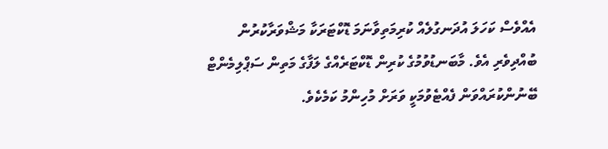އެއްވެސް ކަހަލަ އުދަނގުލެއް ކުރިމަތިވާނަމަ ޑޮކްޓަރަކާ މަޝްވަރާކުރުން ބުއްދިވެރި އެވެ. މާބަނޑުވުމުގެ ކުރިން ޑޮކްޓަރެއްގެ ލަފާގެ މަތިން ސަޕްލިމެންޓް ބޭނުންކުރައްވަން ފެއްޓެވުމަކީ ވަރަށް މުހިންމު ކަމެކެވެ.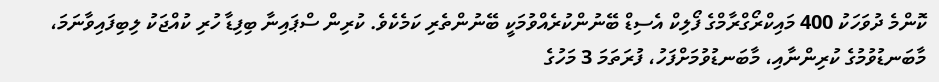ކޮންމެ ދުވަހަކު 400 މައިކްރޯގްރާމްގެ ފޯލިކް އެސިޑް ބޭނުންކުރެއްވުމަކީ ބޭނުންތެރި ކަމެކެވެ. ކުރިން ސްޕައިނާ ބިފިޑާ ހުރި ކުއްޖަކު ލިބިފައިވާނަމަ، މާބަނޑުވުމުގެ ކުރިންނާއި، މާބަނޑުވުމަށްފަހު، ފުރަތަމަ 3 މަހުގެ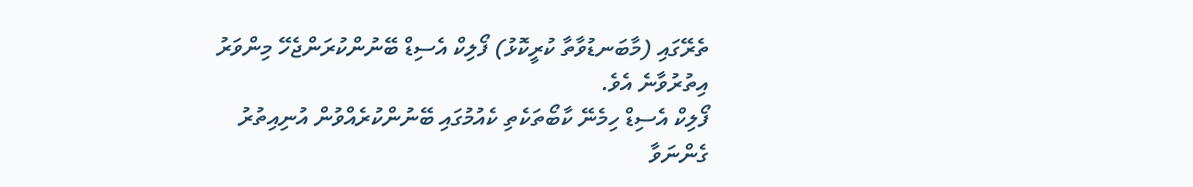ތެރޭގައި (މާބަނޑުވާތާ ކުރީކޮޅު) ފޯލިކް އެސިޑް ބޭނުންކުރަންޖެހޭ މިންވަރު އިތުރުވާނެ އެވެ.
ފޯލިކް އެސިޑް ހިމެނޭ ކާބޯތަކެތި ކެއުމުގައި ބޭނުންކުރެއްވުން އުނިއިތުރު ގެންނަވާ